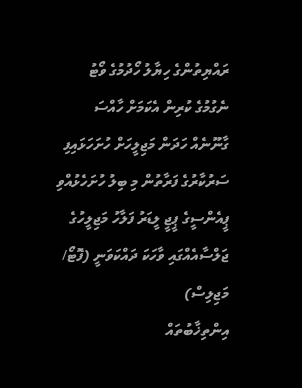ރައްޔިތުންގެ ހިޔާލު ހޯދުމުގެ ވޯޓު ނެގުމުގެ ކުރިން އެކަމަށް ހާއްސަ ގާނޫނެއް ހަދަން މަޖިލީހަށް ހުށަހަޅައިފި
ސަރުކާރުގެ ފަރާތުން މި ބިލު ހުށަހެޅުއްވި ޕީއެންސީގެ ޕީޖީ ލީޑަރު ފަލާހު މަޖިލީހުގެ ޖަލްސާއެއްގައި ވާހަކަ ދައްކަވަނީ (ފޮޓޯ/ މަޖިލިސް)
އިންތިޚާބުތައް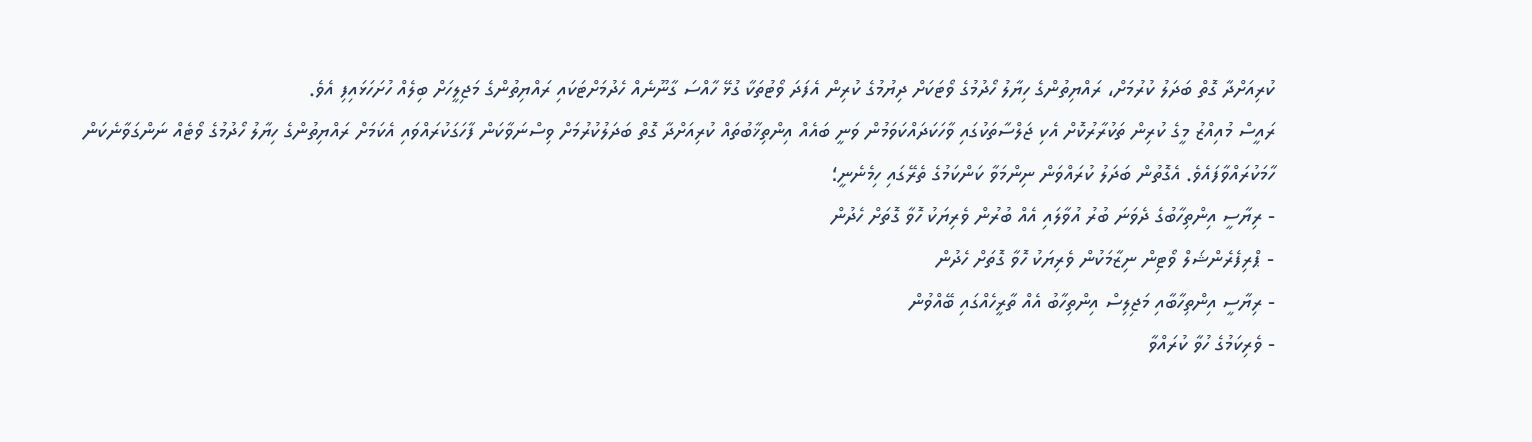ކުރިއަށްދާ ގޮތް ބަދަލު ކުރުމަށް، ރައްޔިތުންގެ ހިޔާލު ހޯދުމުގެ ވޯޓަކަށް ދިޔުމުގެ ކުރިން އެފަދަ ވޯޓުތަކާ ގުޅޭ ހާއްސަ ގާނޫނެއް ހެދުމަށްޓަކައި ރައްޔިތުންގެ މަޖިލީހަށް ބިލެއް ހުށަހަޅައިފި އެވެ.
ރައީސް މުއިއްޒު މީގެ ކުރިން ތަކުރާރުކޮށް އެކި ޖަލްސާތަކުގައި ވާހަކަދައްކަވަމުން ވަނީ ބައެއް އިންތިޚާބުތައް ކުރިއަށްދާ ގޮތް ބަދަލުކުރުމަށް ވިސްނަވާކަން ފާހަގަކުރައްވައި އެކަމަށް ރައްޔިތުންގެ ހިޔާލު ހޯދުމުގެ ވޯޓެއް ނަންގަވާނެކަން ހާމަކުރައްވާފައެވެ. އެގޮތުން ބަދަލު ކުރައްވަން ނިންމަވާ ކަންކަމުގެ ތެރޭގައި ހިމެނެނީ؛
- ރިޔާސީ އިންތިހާބުގެ ދެވަނަ ބުރު އުވާލައި އެއް ބުރުން ވެރިޔަކު ހޮވާ ގޮތަށް ހެދުން
- ޕްރިފެރެންޝަލް ވޯޓިން ނިޒާމަކުން ވެރިޔަކު ހޮވާ ގޮތަށް ހެދުން
- ރިޔާސީ އިންތިހާބާއި މަޖިލިސް އިންތިހާބު އެއް ތާރީހެއްގައި ބޭއްވުން
- ވެރިކަމުގެ ހުވާ ކުރައްވާ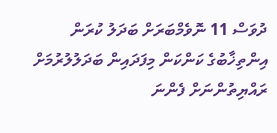ދުވަސް 11 ނޮވެމްބަރަށް ބަދަލު ކުރަން
އިންތިޚާބުގެ ކަންކަން މިފަދައިން ބަދަލުލުރުމަށް ރައްޔިތުންނަށް ފެންނަ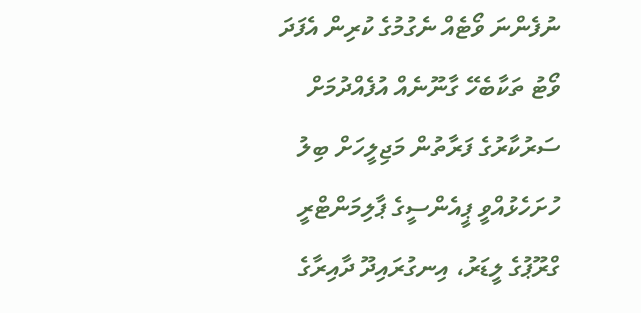ނުފެންނަ ވޯޓެއް ނެގުމުގެ ކުރިން އެފަދަ ވޯޓު ތަކާބެހޭ ގާނޫނެއް އުފެއްދުމަށް ސަރުކާރުގެ ފަރާތުން މަޖިލީހަށް ބިލު ހުށަހެޅުއްވީ ޕީއެންސީގެ ޕާލިމަންޓްރީ ގްރޫޕުގެ ލީޑަރު، އިނގުރައިދޫ ދާއިރާގެ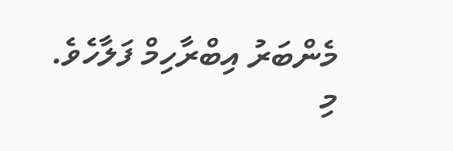މެންބަރު އިބްރާހިމް ފަލާހެވެ.
މި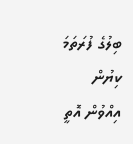ބިލުގެ ފުރަތަމަ ކިޔުން އިއްވުން އޮތީ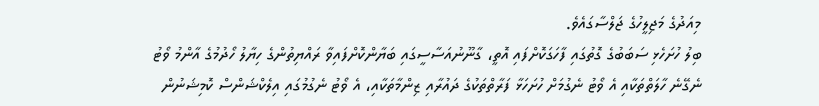މިއަދުގެ މަޖިލީހުގެ ޖަލްސާގައެވެ.
ބިލު ހުށަހެޅި ސަބަބުގެ ގޮތުގައި ފާހަގަކޮށްފައި އޮތީ، ގާނޫނުއަސާސީގައި ބަޔާންކޮށްފައިވާ ރައްޔިތުންގެ ހިޔާލު ހޯދުމުގެ އާންމު ވޯޓު ނެގޭނެ ހާލަތްތަކާއި އެ ވޯޓު ނެގުމަށް ހުށަހަޅާ ފަރާތްތަކުގެ ދައުރާއި ޒިންމާތަކާއި، އެ ވޯޓު ނެގުމުގައި އިލެކްޝަންސް ކޮމިޝަނުން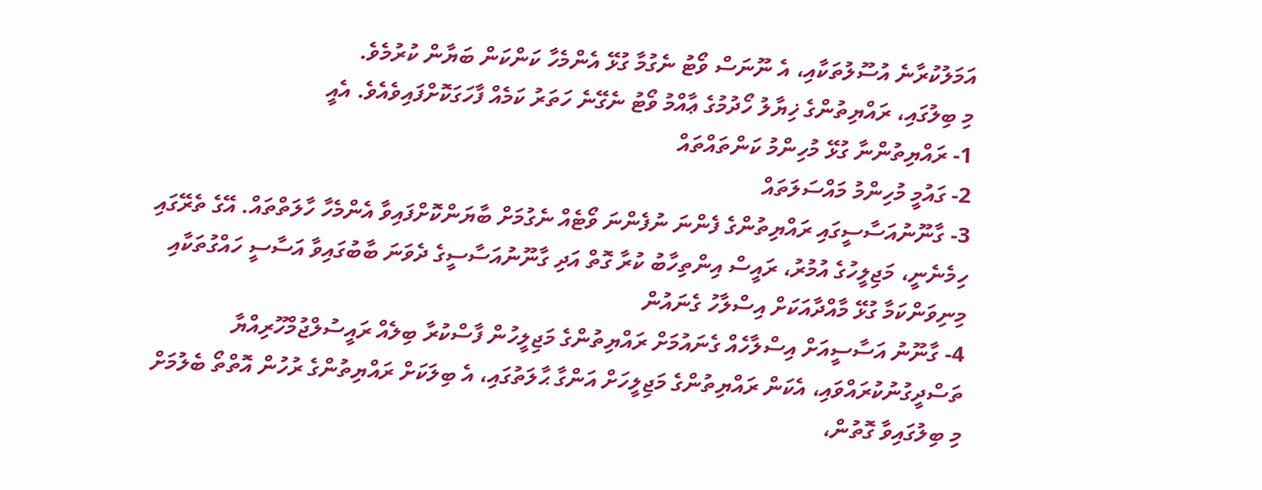އަމަލުކުރާނެ އުސޫލުތަކާއި، އެ ނޫނަސް ވޯޓު ނެގުމާ ގުޅޭ އެންމެހާ ކަންކަން ބަޔާން ކުރުމެވެ.
މި ބިލުގައި، ރައްޔިތުންގެ ޚިޔާލު ހޯދުމުގެ ޢާއްމު ވޯޓު ނެގޭނެ ހަތަރު ކަމެއް ފާހަގަކޮށްފައިވެއެވެ. އެއީ
1- ރައްޔިތުންނާ ގުޅޭ މުހިންމު ކަންތައްތައް
2- ގައުމީ މުހިންމު މައްސަލަތައް
3- ގާނޫނުއަސާސީގައި ރައްޔިތުންގެ ފެންނަ ނުފެންނަ ވޯޓެއް ނެގުމަށް ބާޔަންކޮށްފައިވާ އެންމެހާ ހާލަތްތައް. އޭގެ ތެރޭގައި ހިމެނެނީ، މަޖިލީހުގެ އުމުރު، ރައީސް އިންތިހާބު ކުރާ ގޮތް އަދި ގާނޫނުއަސާސީގެ ދެވަނަ ބާބުގައިވާ އަސާސީ ހައްގުތަކާއި މިނިވަންކަމާ ގުޅޭ މާއްދާއަކަށް އިސްލާހު ގެނައުން
4- ގާނޫނު އަސާސީއަށް އިސްލާހެއް ގެނައުމަށް ރައްޔިތުންގެ މަޖިލީހުން ފާސްކުރާ ބިލެއް ރައީސުލްޖުމްހޫރިއްޔާ ތަސްދީގުނުކުރައްވައި، އެކަން ރައްޔިތުންގެ މަޖިލީހަށް އަންގާ ޙާލަތުގައި، އެ ބިލަކަށް ރައްޔިތުންގެ ރުހުން އޮތްތޯ ބެލުމަށް
މި ބިލުގައިވާ ގޮތުން،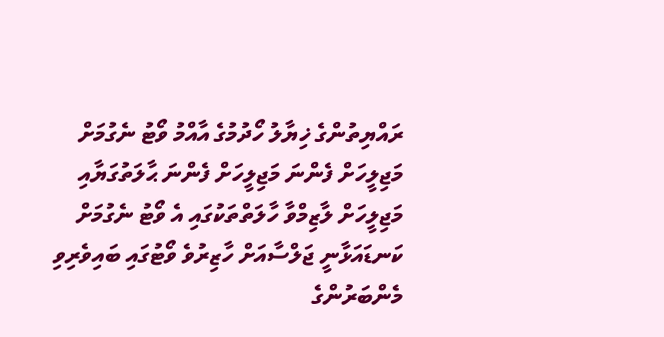ރައްޔިތުންގެ ޚިޔާލު ހޯދުމުގެ އާއްމު ވޯޓު ނެގުމަށް މަޖިލީހަށް ފެންނަ މަޖިލީހަށް ފެންނަ ޙާލަތުގަޔާއި މަޖިލީހަށް ލާޒިމްވާ ހާލަތްތަކުގައި އެ ވޯޓު ނެގުމަށް ކަނޑައަޅާނީ ޖަލްސާއަށް ހާޒިރުވެ ވޯޓުގައި ބައިވެރިވި މެންބަރުންގެ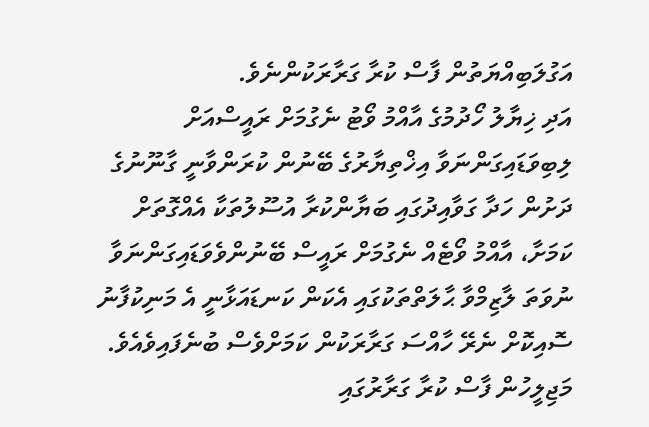އަގުލަބިއްޔަތުން ފާސް ކުރާ ގަރާރަކުންނެވެ.
އަދި ޚިޔާލު ހޯދުމުގެ އާއްމު ވޯޓު ނެގުމަށް ރައީސްއަށް ލިބިވަޑައިގަންނަވާ އިޚްތިޔާރުގެ ބޭނުން ކުރަންވާނީ ގާނޫނުގެ ދަށުން ހަދާ ގަވާއިދުގައި ބަޔާންކުރާ އުސޫލުތަކާ އެއްގޮތަށް ކަމަށާ، އާއްމު ވޯޓެއް ނެގުމަށް ރައީސް ބޭނުންވެވަޑައިގަންނަވާ ނުވަތަ ލާޒިމްވާ ޙާލަތްތަކުގައި އެކަން ކަނޑައަޅާނީ އެ މަނިކުފާނު ސޮއިކޮށް ނެރޭ ހާއްސަ ގަރާރަކުން ކަމަށްވެސް ބުނެފައިވެއެވެ.
މަޖިލީހުން ފާސް ކުރާ ގަރާރުގައި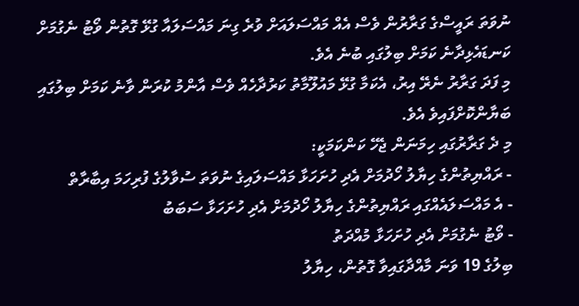ނުވަތަ ރައީސްގެ ގަރާރުން ވެސް އެއް މައްސަލައަށް ވުރެ ގިނަ މައްސަލައާ ގުޅޭ ގޮތުން ވޯޓު ނެގުމަށް ކަނޑައެޅިދާނެ ކަމަށް ބިލުގައި ބުނެ އެވެ.
މި ފަދަ ގަރާރު ނެރޭ އިރު، އެކަމާ ގުޅޭ މައުލޫމާތު ކަރުދާހެއް ވެސް އާންމު ކުރަން ވާނެ ކަމަށް ބިލުގައި ބަޔާންކޮށްފައިވެ އެވެ.
މި ދެ ގަރާރުގައި ހިމަނަން ޖެހޭ ކަންކަމަކީ:
- ރައްޔިތުންގެ ހިޔާލު ހޯދުމަށް އެދި ހުށަހަޅާ މައްސަލައިގެ ނުވަތަ ސުވާލުގެ ފުރިހަމަ އިބާރާތް
- އެ މައްސަލައެއްގައި ރައްޔިތުންގެ ހިޔާލު ހޯދުމަށް އެދި ހުށަހަޅާ ސަބަބު
- ވޯޓު ނެގުމަށް އެދި ހުށަހަޅާ މުއްދަތު
ބިލުގެ 19 ވަނަ މާއްދާގައިވާ ގޮތުން، ހިޔާލު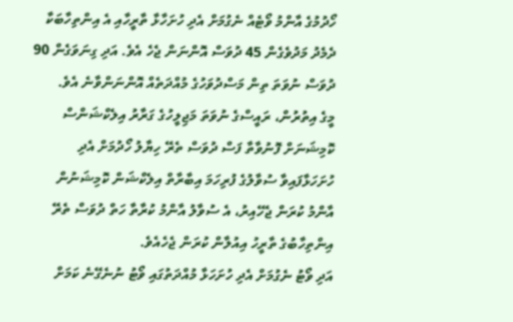ހޯދުމުގެ އާންމު ވޯޓެއް ނެގުމަށް އެދި ހުށަހާޅާ ތާރީހާއި އެ އިންތިހާބަކާ ދެމެދު މަދުވެގެން 45 ދުވަސް އޮންނަން ޖެހެ އެވެ. އަދި ގިނަވަގެން 90 ދުވަސް ނުވަތަ ތިން މަސްދުވަހުގެ މުއްދަތެއް އޮންނަންވާނެ އެވެ.
މީގެ އިތުރުން، ރައީސްގެ ނުވަތަ މަޖިލީހުގެ ގަރާރު އިލެކްޝަންސް ކޮމިޝަނަށް ފޮނުވާތާ ފަސް ދުވަސް ތެރޭ ހިޔާލު ހޯދުމަށް އެދި ހުށަހަޅާފައިވާ ސުވާލުގެ ފުރިހަމަ އިބާރާތް އިލެކްޝަން ކޮމިޝަނުން އާންމު ކުރަން ޖެހޭއިރު، އެ ސުވާލު އާންމު ކުރާތާ ހަތް ދުވަސް ތެރޭ އިންތިހާބުގެ ތާރީހު އިއުލާން ކުރަން ޖެހެއެވެ.
އަދި ވޯޓު ނެގުމަށް އެދި ހުށަހަޅާ މުއްދަތުގައި ވޯޓު ނުނެގޭނެ ކަމަށް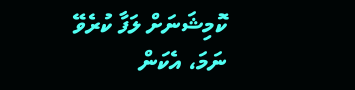ކޮމިޝަނަށް ލަފާ ކުރެވޭ ނަމަ، އެކަން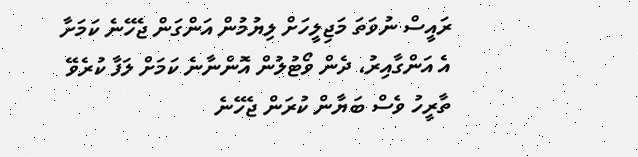ރައީސް ނުވަތަ މަޖިލީހަށް ލިޔުމުން އަންގަން ޖެހޭނެ ކަމަށާ އެ އަންގާއިރު، ދެން ވޯޓުލުން އޮންނާނެ ކަމަށް ލަފާ ކުރެވޭ ތާރީހު ވެސް ބަޔާން ކުރަން ޖެހޭނެ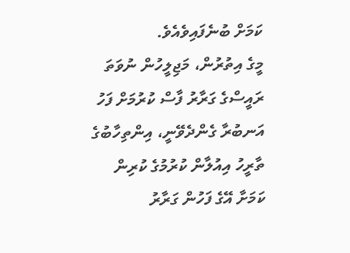ކަމަށް ބުނެފައިވެއެވެ.
މީގެ އިތުރުން، މަޖިލީހުން ނުވަތަ ރައީސްގެ ގަރާރު ފާސް ކުރުމަށް ފަހު އަނބުރާ ގެންދެވޭނީ، އިންތިހާބުގެ ތާރީހު އިއުލާން ކުރުމުގެ ކުރިން ކަމަށާ އޭގެ ފަހުން ގަރާރު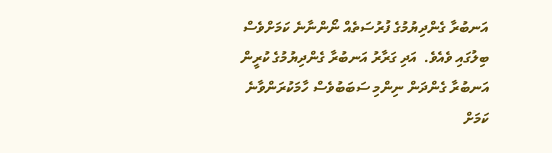އަނބުރާ ގެންދިޔުމުގެ ފުރުސަތެއް ނޯންނާނެ ކަމަށްވެސް ބިލުގައި ވެއެވެ.  އަދި ގަރާރު އަނބުރާ ގެންދިޔުމުގެ ކުރީން އަނބުރާ ގެންދަން ނިންމި ސަބަބުވެސް ހާމަކުރަންވާނެ ކަމަށް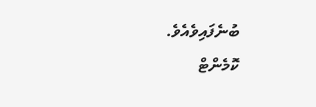ބުނެފައިވެއެވެ.
ކޮމެންޓް